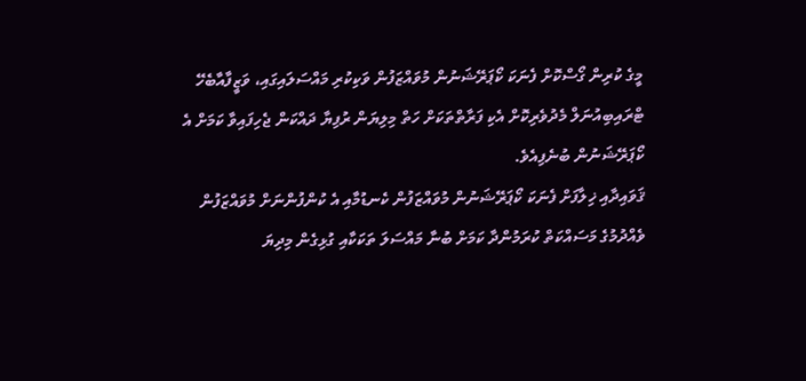މީގެ ކުރިން ގޯސްކޮށް ފެނަކަ ކޯޕަރޭޝަނުން މުވައްޒަފުން ވަކިކުރި މައްސަލައިގައި، ވަޒީފާއާބެހޭ ޓްރައިބިއުނަލް މެދުވެރިކޮށް އެކި ފަރާތްތަކަށް ހަތް މިލިޔަން ރުފިޔާ ދައްކަން ޖެހިފައިވާ ކަމަށް އެ ކޯޕަރޭޝަނުން ބުނެފިއެވެ.
ޤަވައިދާއި ޚިލާފަށް ފެނަކަ ކޯޕަރޭޝަނުން މުވައްޒަފުން ކެނޑުމާއި އެ ކުންފުންނަށް މުވައްޒަފުން ވެއްދުމުގެ މަސައްކަތް ކުރަމުންދާ ކަމަށް ބުނާ މައްސަލަ ތަކަކާއި ގުޅިގެން މިދިޔަ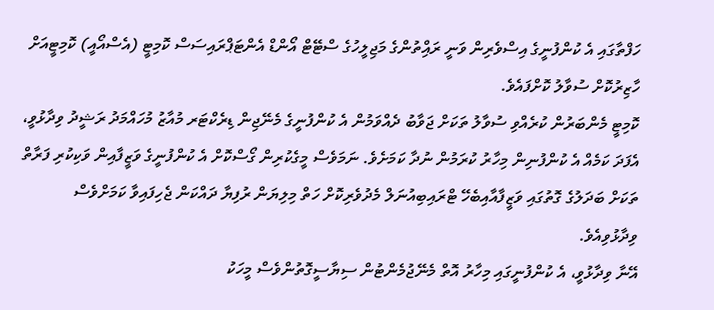ހަފްތާގައި އެ ކުންފުނީގެ އިސްވެރިން ވަނީ ރައްިތުންގެ މަޖިލީހުގެ ސްޓޭޓް އޯންޑް އެންޓަޕްރައިސަސް ކޮމިޓީ (އެސްއޯއީ) ކޮމިޓީއަށް ހާޒިރުކޮށް ސުވާލު ކޮށްފައެވެ.
ކޮމިޓީ މެންބަރުން ކުރެއްވި ސުވާލު ތަކަށް ޖަވާބު ދެއްވަމުން އެ ކުންފުނީގެ މެނޭޖިން ޑިރެކްޓަރ މުއާޒު މުހައްމަދު ރަޝީދު ވިދާޅުވީ، އެފަދަ ކަމެއް އެ ކުންފުނިން މިހާރު ކުރަމުން ނުދާ ކަމަށެވެ. ނަމަވެސް މީގެކުރިން ގޯސްކޮށް އެ ކުންފުނީގެ ވަޒީފާއިން ވަކިކުރި ފަރާތް ތަކަށް ބަދަލުގެ ގޮތުގައި ވަޒީފާއާއިބެހޭ ޓްރައިބިއުނަލް މެދުވެރިކޮށް ހަތް މިލިޔަން ރުފިޔާ ދައްކަން ޖެހިފައިވާ ކަމަށްވެސް ވިދާޅުވިއެވެ.
އޭނާ ވިދާޅުވީ، އެ ކުންފުނީގައި މިހާރު އޮތް މެނޭޖުމެންޓުން ސިޔާސީގޮތުންވެސް މީހަކު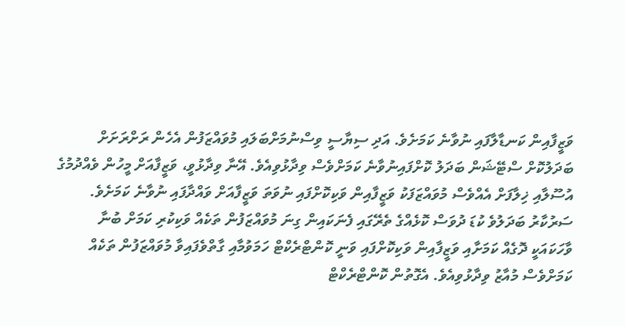ވަޒީފާއިން ކަނޑާލާފައި ނުވާނެ ކަމަށެވެ. އަދި ސިޔާސީ ވިސްނުމަށްބަލައި މުވައްޒަފުން އެހެން ރަށްރަށަށް ބަދަލުކޮށް ސްޓޭޝަން ބަދަލު ކޮށްފައިނުވާނެ ކަމަށްވެސް ވިދާޅުވިއެވެ. އޭނާ ވިދާޅުވީ، ވަޒީފާއަށް މީހުން ވެއްދުމުގެ އުސޫލާއި ޚިލާފަށް އެއްވެސް މުވައްޒަފަކު ވަޒީފާއިން ވަކިކޮށްފައި ނުވަތަ ވަޒީފާއަށް ވައްދާފައި ނުވާނެ ކަމަށެވެ.
ސަރުކާރު ބަދަލުވެ ކުޑަ ދުވަސް ކޮޅެއްގެ ތެރޭގައި ފެނަކައިން ގިނަ މުވައްޒަފުން ތަކެއް ވަކިކުރި ކަމަށް ބުނާ ވާހަކައަކީ ދޮގެއް ކަމަށާއި ވަޒީފާއިން ވަކިކޮށްފައި ވަނީ ކޮންޓްރެކްޓް ހަމަވުމާއި ގާތްވެފައިވާ މުވައްޒަފުން ތަކެއް ކަމަށްވެސް މުއާޒު ވިދާޅުވިއެވެ. އެގޮތުން ކޮންޓްރެކްޓް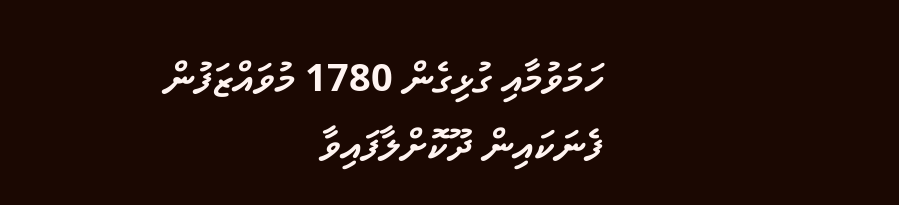ހަމަވުމާއި ގުޅިގެން 1780 މުވައްޒަފުން ފެނަކައިން ދޫކޮށްލާފައިވާ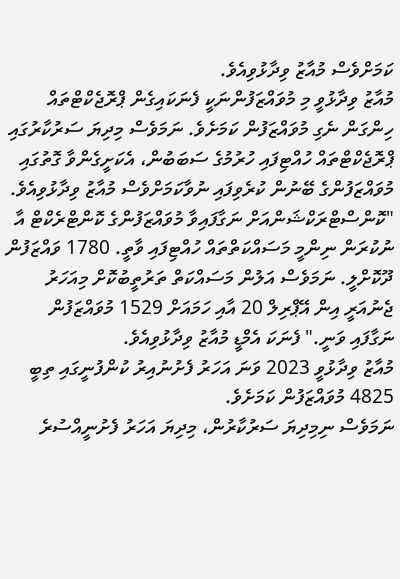ކަމަށްވެސް މުއާޒު ވިދާޅުވިއެވެ.
މުއާޒު ވިދާޅުވީ މި މުވައްޒަފުންނަކީ ފެނަކައިގެން ޕްރޮޖެކްޓްތައް ހިންގަން ނެގި މުވައްޒަފުން ކަމަށެވެ. ނަމަވެސް މިދިޔަ ސަރުކާރުގައި ޕްރޮޖެކްޓްތައް ހުއްޓިފައި ހުރުމުގެ ސަބަބުން، އެކަށީގެންވާ ގޮތުގައި މުވައްޒަފުންގެ ބޭނުން ކުރެވިފައި ނުވާކަމަށްވެސް މުއާޒު ވިދާޅުވިއެވެ.
"ކޮންސްޓްރަކްޝަންއަށް ނަގާފައިވާ މުވައްޒަފުންގެ ކޮންޓްރެކްޓް އާ ނުކުރަން ނިންމީ މަސައްކަތްތައް ހުއްޓިފައި ވާތީ. 1780 ވައްޒަފުން ދޫކޮށްލީ. ނަމަވެސް އަލުން މަސައްކަތް ތަރުތީބުކޮށް މިއަހަރު ޖެނުއަރީ އިން އޭޕްރިލް 20 އާއި ހަމައަށް 1529 މުވައްޒަފުން ނަގާފައި ވަނީ." ފެނަކަ އެމްޑީ މުއާޒު ވިދާޅުވިއެވެ.
މުއާޒު ވިދާޅުވީ 2023 ވަނަ އަހަރު ފެށުނުއިރު ކުންފުނީގައި ތިބީ 4825 މުވައްޒަފުން ކަމަށެވެ.
ނަމަވެސް ނިމިދިޔަ ސަރުކާރުން، މިދިޔަ އަހަރު ފެށުނީއްސުރެ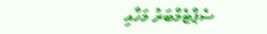ސެޕްޓެމްބަރު މަހާއި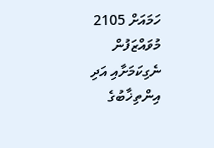ހަމައަށް 2105 މުވައްޒަފުން ނެގިކަމަށާއި އަދި އިންތިޚާބުގެ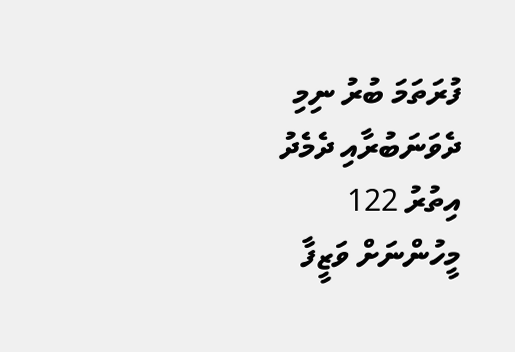ފުރަތަމަ ބުރު ނިމި ދެވަނަބުރާއި ދެމެދު އިތުރު 122 މީހުންނަށް ވަޒީފާ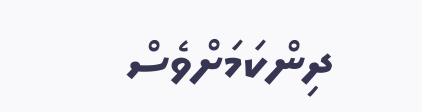ދިންކަމަށްވެސް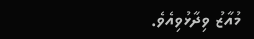މުއާޒު ވިދާޅުވިއެވެ.